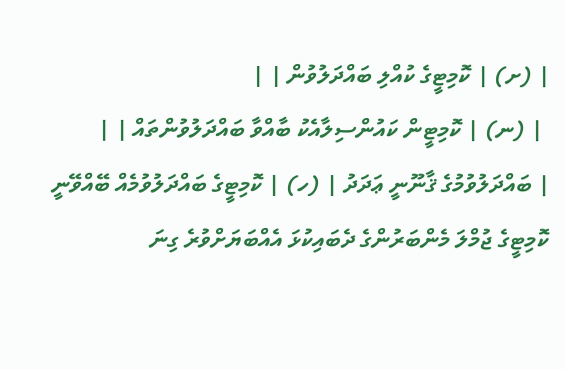| (ށ) | ކޮމިޓީގެ ކުއްލި ބައްދަލުވުން | |
 | (ނ) | ކޮމިޓީން ކައުންސިލާއެކު ބާއްވާ ބައްދަލުވުންތައް | |
| ބައްދަލުވުމުގެ ޤާނޫނީ ޢަދަދު | (ހ) | ކޮމިޓީގެ ބައްދަލުވުމެއް ބޭއްވޭނީ ކޮމިޓީގެ ޖުމްލަ މެންބަރުންގެ ދެބައިކުޅަ އެއްބަޔަށްވުރެ ގިނަ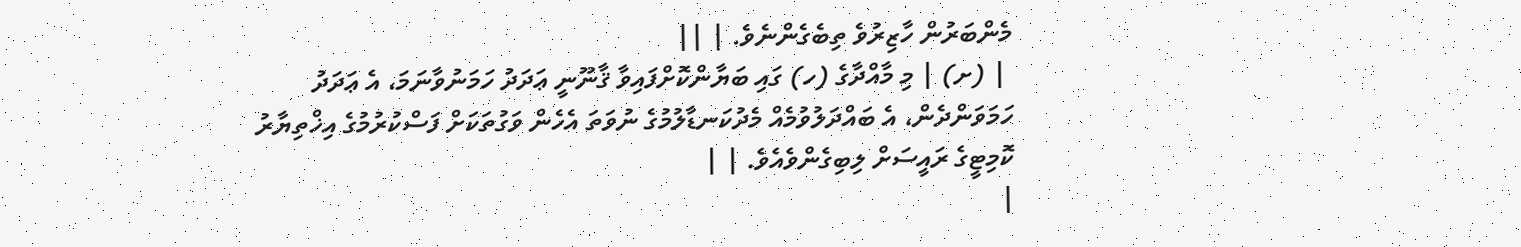މެންބަރުން ހާޒިރުވެ ތިބެގެންނެވެ. | ||
 | (ށ) | މި މާއްދާގެ (ހ) ގައި ބަޔާންކޮށްފައިވާ ޤާނޫނީ ޢަދަދު ހަމަނުވާނަމަ، އެ ޢަދަދު ހަމަވަންދެން، އެ ބައްދަލުވުމެއް މެދުކަނޑާލުމުގެ ނުވަތަ އެހެން ވަގުތަކަށް ފަސްކުރުމުގެ އިޚްތިޔާރު ކޮމިޓީގެ ރައީސަށް ލިބިގެންވެއެވެ. | |
|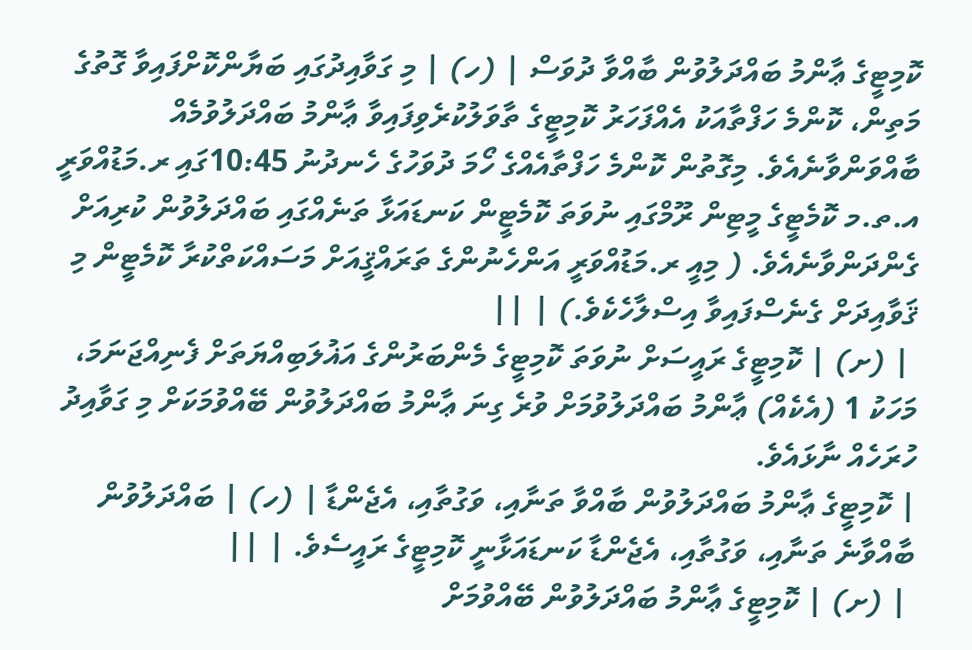ކޮމިޓީގެ ޢާންމު ބައްދަލުވުން ބާއްވާ ދުވަސް | (ހ) | މި ގަވާއިދުގައި ބަޔާންކޮށްފައިވާ ގޮތުގެ މަތިން، ކޮންމެ ހަފްތާއަކު އެއްފަހަރު ކޮމިޓީގެ ތާވަލުކުރެވިފައިވާ ޢާންމު ބައްދަލުވުމެއް ބާއްވަންވާނެއެވެ. މިގޮތުން ކޮންމެ ހަފްތާއެއްގެ ހޯމަ ދުވަހުގެ ހެނދުނު 10:45ގައި ރ.މަޑުއްވަރީ އ.ތ.މ ކޮމެޓީގެ މީޓިން ރޫމްގައި ނުވަތަ ކޮމެޓީން ކަނޑައަޅާ ތަނެއްގައި ބައްދަލުވުން ކުރިއަށް ގެންދަންވާނެއެވެ. ( މިއީ ރ.މަޑުއްވަރީ އަންހެނުންގެ ތަރައްޤީއަށް މަސައްކަތްކުރާ ކޮމެޓީން މި ޤަވާއިދަށް ގެނެސްފައިވާ އިސްލާހެކެވެ.) | ||
 | (ށ) | ކޮމިޓީގެ ރައީސަށް ނުވަތަ ކޮމިޓީގެ މެންބަރުންގެ އަޣުލަބިއްޔަތަށް ފެނިއްޖަނަމަ، މަހަކު 1 (އެކެއް) ޢާންމު ބައްދަލުވުމަށް ވުރެ ގިނަ ޢާންމު ބައްދަލުވުން ބޭއްވުމަކަށް މި ގަވާއިދު ހުރަހެއް ނާޅައެވެ.
| ކޮމިޓީގެ ޢާންމު ބައްދަލުވުން ބާއްވާ ތަނާއި، ވަގުތާއި، އެޖެންޑާ | (ހ) | ބައްދަލުވުން ބާއްވާނެ ތަނާއި، ވަގުތާއި، އެޖެންޑާ ކަނޑައަޅާނީ ކޮމިޓީގެ ރައީސެވެ. | ||
 | (ށ) | ކޮމިޓީގެ ޢާންމު ބައްދަލުވުން ބޭއްވުމަށް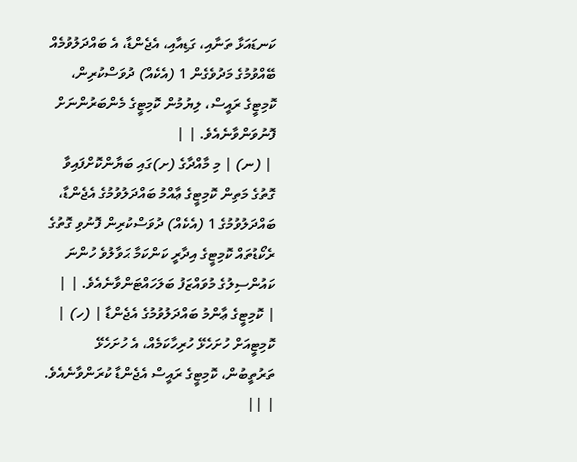ކަނޑައަޅާ ތަނާއި، ގަޑިއާއި، އެޖެންޑާ، އެ ބައްދަލުވުމެއް ބޭއްވުމުގެ މަދުވެގެން 1 (އެކެއް) ދުވަސްކުރިން، ކޮމިޓީގެ ރައީސް، ލިޔުމުން ކޮމިޓީގެ މެންބަރުންނަށް ފޮނުވަންވާނެއެވެ. | |
 | (ނ) | މި މާއްދާގެ (ށ)ގައި ބަޔާންކޮށްފައިވާ ގޮތުގެ މަތިން ކޮމިޓީގެ ޢާއްމު ބައްދަލުވުމުގެ އެޖެންޑާ، ބައްދަލުވުމުގެ 1 (އެކެއް) ދުވަސްކުރިން ފޮނުވި ގޮތުގެ ރެކޯޑުތައް ކޮމިޓީގެ އިދާރީ ކަންކަމާ ޙަވާލުވެ ހުންނަ ކައުންސިލުގެ މުވައްޒަފު ބަލަހައްޓަންވާނެއެވެ. | |
| ކޮމިޓީގެ ޢާންމު ބައްދަލުވުމުގެ އެޖެންޑާ | (ހ) | ކޮމިޓީއަށް ހުށަހެޅޭ ހުރިހާކަމެއް، އެ ހުށަހެޅޭ ތަރުތީބުން، ކޮމިޓީގެ ރައީސް އެޖެންޑާ ކުރަންވާނެއެވެ. | ||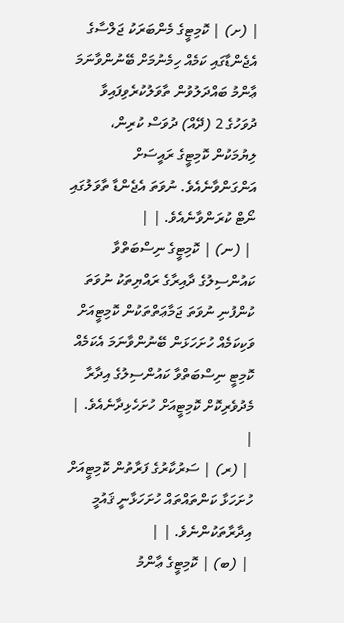| (ށ) | ކޮމިޓީގެ މެންބަރަކު ޖަލްސާގެ އެޖެންޑާގައި ކަމެއް ހިމެނުމަށް ބޭނުންވާނަމަ ޢާންމު ބައްދަލުވުން ތާވަލުކުރެވިފައިވާ ދުވަހުގެ 2 (ދޭއް) ދުވަސް ކުރިން، ލިޔުމަކުން ކޮމިޓީގެ ރައީސަށް އަންގަންވާނެއެވެ. ނުވަތަ އެޖެންޑާ ތާވަލުގައި ނޯޓް ކުރަންވާނެއެވެ. | |
 | (ނ) | ކޮމިޓީގެ ނިސްބަތްވާ ކައުންސިލުގެ ދާއިރާގެ ރައްޔިތަކު ނުވަތަ ކުންފުނި ނުވަތަ ޖަމާޢަތްތަކުން ކޮމިޓީއަށް ވަކިކަމެއް ހުށަހަޅަން ބޭނުންވާނަމަ އެކަމެއް ކޮމިޓީ ނިސްބަތްވާ ކައުންސިލުގެ އިދާރާ މެދުވެރިކޮށް ކޮމިޓީއަށް ހުށަހެޅިދާނެއެވެ. | |
 | (ރ) | ސަރުކާރުގެ ފަރާތުން ކޮމިޓީއަށް ހުށަހަޅާ ކަންތައްތައް ހުށަހަޅާނީ ޤައުމީ އިދާރާތަކުންނެވެ. | |
 | (ބ) | ކޮމިޓީގެ ޢާންމު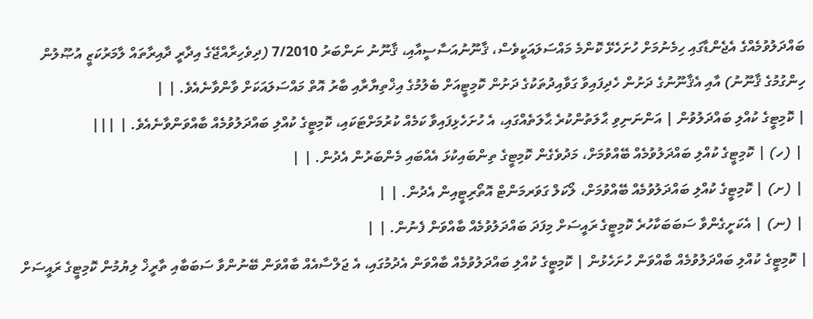ބައްދަލުވުމެއްގެ އެޖެންޑާގައި ހިމެނުމަށް ހުށަހެޅޭ ކޮންމެ މައްސަލައަކީވެސް، ޤާނޫނުއަސާސީއާއި، ޤާނޫނު ނަންބަރު 7/2010 (ދިވެހިރާއްޖޭގެ އިދާރީ ދާއިރާތައް ލާމަރުކަޒީ އުޞޫލުން ހިންގުމުގެ ޤާނޫނު) އާއި އެޤާނޫނުގެ ދަށުން ހެދިފައިވާ ގަވާއިދުތަކުގެ ދަށުން ކޮމިޓީއަށް ބެލުމުގެ އިޚްތިޔާރާއި ބާރު އޮތް މައްސަލައަކަށް ވާންވާނެއެވެ. | |
| ކޮމިޓީގެ ކުއްލި ބައްދަލުވުން | އަންނަނިވި ޙާލަތުންކުރެ ޙާލަތެއްގައި، އެ ހުށަހެޅިފައިވާ ކަމެއް ކުރުމަށްޓަކައި، ކޮމިޓީގެ ކުއްލި ބައްދަލުވުމެއް ބާއްވަންވާނެއެވެ. | |||
 | (ހ) | ކޮމިޓީގެ ކުއްލި ބައްދަލުވުމެއް ބޭއްވުމަށް، މަދުވެގެން ކޮމިޓީގެ ތިންބައިކުޅަ އެއްބައި މެންބަރުން އެދުން. | |
 | (ށ) | ކޮމިޓީގެ ކުއްލި ބައްދަލުވުމެއް ބޭއްވުމަށް، ލޯކަލް ގަވަރމަންޓް އޮތޯރިޓީއިން އެދުން. | |
 | (ނ) | އެކަށީގެންވާ ސަބަބަކާހުރެ ކޮމިޓީގެ ރައީސަށް މިފަދަ ބައްދަލުވުމެއް ބާއްވަން ފެނުން. | |
| ކޮމިޓީގެ ކުއްލި ބައްދަލުވުމެއް ބާއްވަން ހުށަހެޅުން | ކޮމިޓީގެ ކުއްލި ބައްދަލުވުމެއް ބާއްވަން އެދުމުގައި، އެ ޖަލްސާއެއް ބާއްވަން ބޭނުންވާ ސަބަބާއި ތާރީޚް ލިޔުމުން ކޮމިޓީގެ ރައީސަށް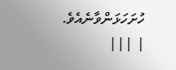ހުށަހަޅަންވާނެއެވެ. | |||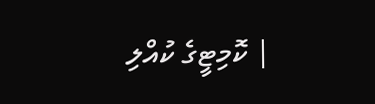| ކޮމިޓީގެ ކުއްލި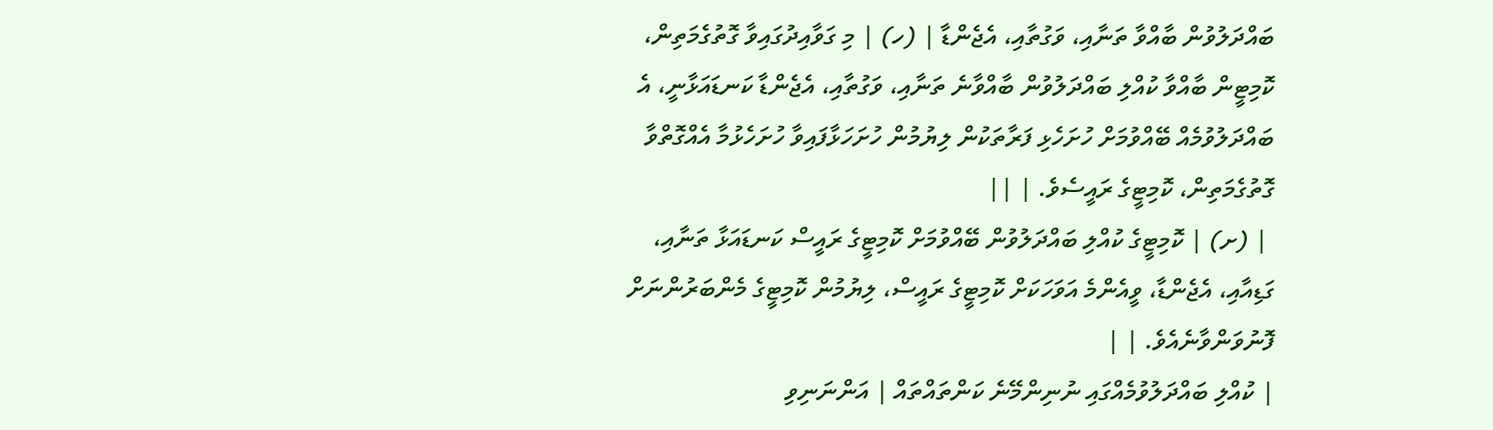ބައްދަލުވުން ބާއްވާ ތަނާއި، ވަގުތާއި، އެޖެންޑާ | (ހ) | މި ގަވާއިދުގައިވާ ގޮތުގެމަތިން، ކޮމިޓީން ބާއްވާ ކުއްލި ބައްދަލުވުން ބާއްވާނެ ތަނާއި، ވަގުތާއި، އެޖެންޑާ ކަނޑައަޅާނީ، އެ ބައްދަލުވުމެއް ބޭއްވުމަށް ހުށަހެޅި ފަރާތަކުން ލިޔުމުން ހުށަހަޅާފައިވާ ހުށަހެޅުމާ އެއްގޮތްވާ ގޮތުގެމަތިން، ކޮމިޓީގެ ރައީސެވެ. | ||
 | (ށ) | ކޮމިޓީގެ ކުއްލި ބައްދަލުވުން ބޭއްވުމަށް ކޮމިޓީގެ ރައީސް ކަނޑައަޅާ ތަނާއި، ގަޑިއާއި، އެޖެންޑާ، ވީއެންމެ އަވަހަކަށް ކޮމިޓީގެ ރައީސް، ލިޔުމުން ކޮމިޓީގެ މެންބަރުންނަށް ފޮނުވަންވާނެއެވެ. | |
| ކުއްލި ބައްދަލުވުމެއްގައި ނުނިންމޭނެ ކަންތައްތައް | އަންނަނިވި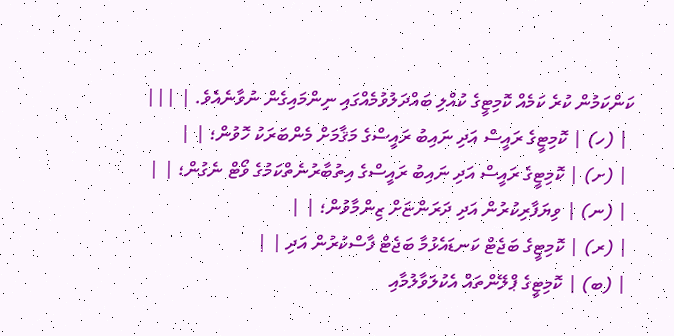ކަންކަމުން ކުރެ ކަމެއް ކޮމިޓީގެ ކުއްލި ބައްދަލުވުމެއްގައި ނިންމައިގެން ނުވާނެއެވެ. | |||
 | (ހ) | ކޮމިޓީގެ ރައީސް އަދި ނައިބު ރައީސްގެ މަޤާމަށް މެންބަރަކު ހޮވުން؛ | |
 | (ށ) | ކޮމިޓީގެ ރައީސް އަދި ނައިބު ރައީސްގެ އިތުބާރުނެތްކަމުގެ ވޯޓް ނެގުން؛ | |
 | (ނ) | ވިޔަފާރިކުރުން އަދި ދަރަންޏަށް ޒިންމާވުން؛ | |
 | (ރ) | ކޮމިޓީގެ ބަޖެޓް ކަނޑައެޅުމާ ބަޖެޓް ފާސްކުރުން އަދި | |
 | (ބ) | ކޮމިޓީގެ ޕްލޭންތައް އެކުލަވާލުމާއި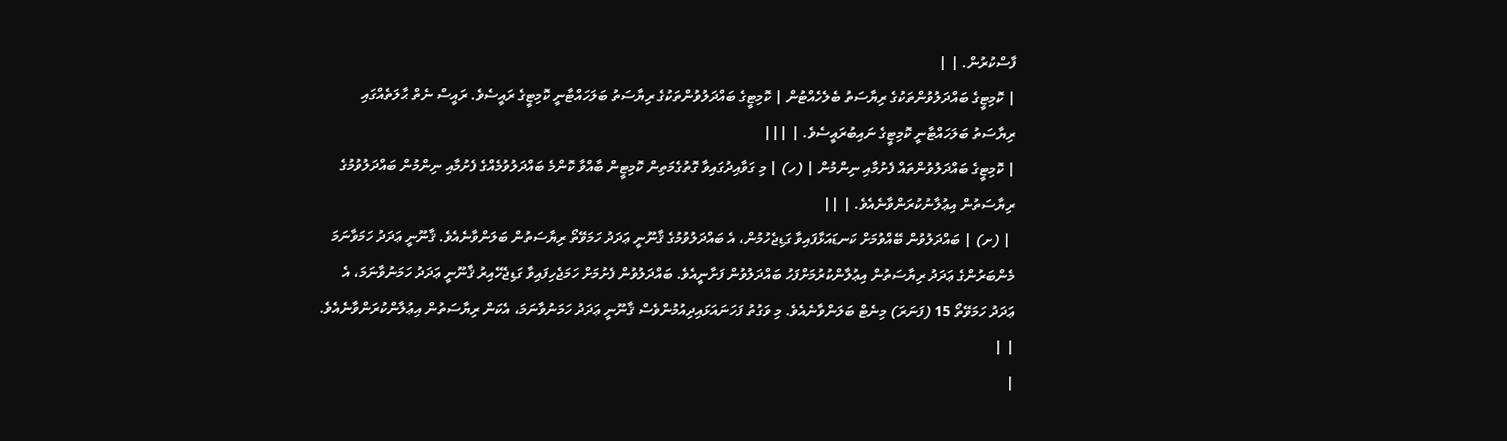ފާސްކުރުން. | |
| ކޮމިޓީގެ ބައްދަލުވުންތަކުގެ ރިޔާސަތު ބެލެހެއްޓުން | ކޮމިޓީގެ ބައްދަލުވުންތަކުގެ ރިޔާސަތު ބަލަހައްޓާނީ ކޮމިޓީގެ ރައީސެވެ. ރައީސް ނެތް ޙާލަތެއްގައި ރިޔާސަތު ބަލަހައްޓާނީ ކޮމިޓީގެ ނައިބުރައީސެވެ. | |||
| ކޮމިޓީގެ ބައްދަލުވުންތައް ފެށުމާއި ނިންމުން | (ހ) | މި ގަވާއިދުގައިވާ ގޮތުގެމަތިން ކޮމިޓީން ބާއްވާ ކޮންމެ ބައްދަލުވުމެއްގެ ފެށުމާއި ނިންމުން ބައްދަލުވުމުގެ ރިޔާސަތުން އިޢުލާނުކުރަންވާނެއެވެ. | ||
 | (ށ) | ބައްދަލުވުން ބޭއްވުމަށް ކަނޑައަޅާފައިވާ ގަޑިޖެހުމުން، އެ ބައްދަލުވުމުގެ ޤާނޫނީ ޢަދަދު ހަމަވޭތޯ ރިޔާސަތުން ބަލަންވާނެއެވެ. ޤާނޫނީ ޢަދަދު ހަމަވާނަމަ މެންބަރުންގެ ޢަދަދު ރިޔާސަތުން އިޢުލާންކުރުމަށްފަހު ބައްދަލުވުން ފަށާނީއެވެ. ބައްދަލުވުން ފެށުމަށް ހަމަޖެހިފައިވާ ގަޑިޖެހޭއިރު ޤާނޫނީ ޢަދަދު ހަމަނުވާނަމަ، އެ ޢަދަދު ހަމަވޭތޯ 15 (ފަނަރަ) މިނެޓް ބަލަންވާނެއެވެ. މި ވަގުތު ފަހަނައަޅައިދިއުމުންވެސް ޤާނޫނީ ޢަދަދު ހަމަނުވާނަމަ، އެކަން ރިޔާސަތުން އިޢުލާންކުރަންވާނެއެވެ. | |
|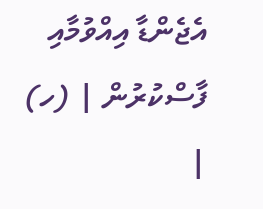އެޖެންޑާ އިއްވުމާއި ފާސްކުރުން | (ހ) |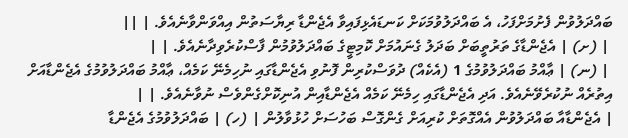ބައްދަލުވުން ފެށުމަށްފަހު، އެ ބައްދަލުވުމަކަށް ކަނޑައެޅިފައިވާ އެޖެންޑާ ރިޔާސަތުން އިއްވަންވާނެއެވެ. | ||
 | (ށ) | އެޖެންޑާގެ ތަރުތީބަށް ބަދަލު ގެނައުމަށް ކޮމިޓީގެ ބައްދަލުވުމުން ފާސްކުރެވިދާނެއެވެ. | |
 | (ނ) | ޢާއްމު ބައްދަލުވުމުގެ 1 (އެކެއް) ދުވަސްކުރިން ފޮނުވި އެޖެންޑާގައި ނުހިމެނޭ ކަމެއް، ޢާއްމު ބައްދަލުވުމުގެ އެޖެންޑާއަށް އިތުރެއް ނުކުރެވޭނެއެވެ. އަދި އެޖެންޑާގައި ހިމެނޭ ކަމެއް އެޖެންޑާއިން އުނިކޮށްގެންވެސް ނުވާނެއެވެ. | |
| އެޖެންޑާއާ ބައްދަލުވުން އެއްގޮތަށް ކުރިއަށް ގެންގޮސް ބަހުސަށް ހުޅުވާލުން | (ހ) | ބައްދަލުވުމުގެ އެޖެންޑާ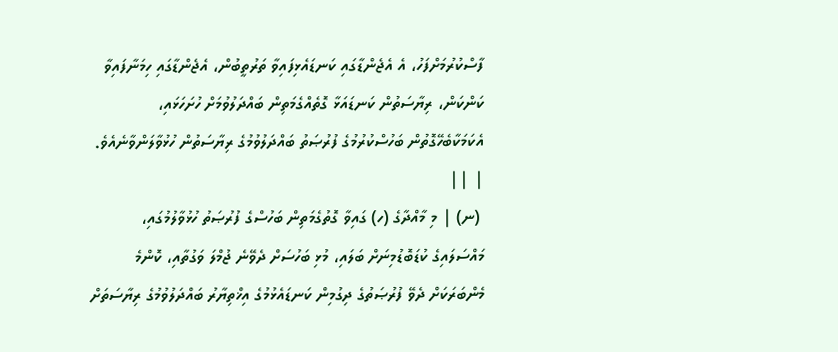ފާސްކުރުމަށްފަހު، އެ އެޖެންޑާގައި ކަނޑައެޅިފައިވާ ތަރުތީބުން، އެޖެންޑާގައި ހިމަނާފައިވާ ކަންކަން، ރިޔާސަތުން ކަނޑައަޅާ ގޮތެއްގެމަތިން ބައްދަލުވުމަށް ހުށަހަޅައި، އެކަމަކާބެހޭގޮތުން ބަހުސްކުރުމުގެ ފުރުޞަތު ބައްދަލުވުމުގެ ރިޔާސަތުން ހުޅުވާލަންވާނެއެވެ. | ||
 (ނ) | މި މާއްދާގެ (ހ) ގައިވާ ގޮތުގެމަތިން ބަހުސްގެ ފުރުޞަތު ހުޅުވާލުމުގައި، މައްސަލައިގެ ކުޑަބޮޑުމިނަށް ބަލައި، މުޅި ބަހުސަށް ދެވޭނެ ޖުމްލަ ވަގުތާއި، ކޮންމެ މެންބަރަކަށް ދެވޭ ފުރުޞަތުގެ ދިގުމިން ކަނޑައެޅުމުގެ އިޚްތިޔާރު ބައްދަލުވުމުގެ ރިޔާސަތަށް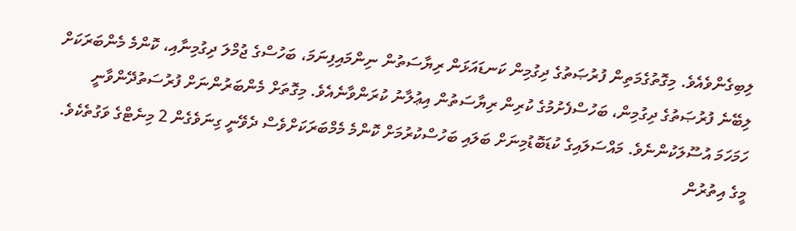ލިބިގެންވެއެވެ. މިގޮތުގެމަތިން ފުރުޞަތުގެ ދިގުމިން ކަނޑައަޅަން ރިޔާސަތުން ނިންމައިފިނަމަ، ބަހުސްގެ ޖުމްލަ ދިގުމިނާއި، ކޮންމެ މެންބަރަކަށް ލިބޭނެ ފުރުޞަތުގެ ދިގުމިން، ބަހުސްފެށުމުގެ ކުރިން ރިޔާސަތުން އިޢުލާނު ކުރަންވާނެއެވެ. މިގޮތަށް މެންބަރުންނަށް ފުރުސަތުދޭންވާނީ ހަމަހަމަ އުސޫލަކުންނެވެ. މައްސަލައިގެ ކުޑަބޮޑުމިނަށް ބަލައި ބަހުސްކުރުމަށް ކޮންމެ މެމްބަރަކަށްވެސް ދެވޭނީ ގިނަވެގެން 2 މިނެޓްގެ ވަގުތެކެވެ. މީގެ އިތުރުން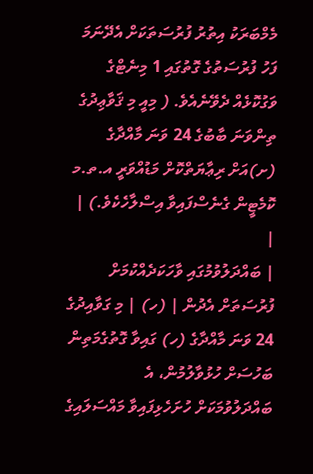މެމްބަރަކު އިތުރު ފުރުސަތަކަށް އެދޭނަމަ ފަހު ފުރުސަތުގެ ގޮތުގައި 1 މިނެޓްގެ ވަގުކޮޅެއް ދެވޭނެއެވެ. ( މިއީ މި ޤަވާޢިދުގެ ތިންވަނަ ބާބުގެ 24 ވަނަ މާއްދާގެ (ށ)އަށް ރިޢާޔަތްކޮށް މަޑުއްވަރީ އ.ތ.މ ކޮމެޓީން ގެނެސްފައިވާ އިސްލާހެކެވެ.) | |
| ބައްދަލުވުމުގައި ވާހަކަދެއްކުމަށް ފުރުސަތަށް އެދުން | (ހ) | މި ގަވާއިދުގެ 24 ވަނަ މާއްދާގެ (ހ) ގައިވާ ގޮތުގެމަތިން ބަހުސަށް ހުޅުވާލުމުން، އެ ބައްދަލުވުމަކަށް ހުށަހެޅިފައިވާ މައްސަލައިގެ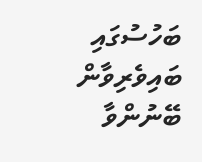ބަހުސުގައި ބައިވެރިވާން ބޭނުންވާ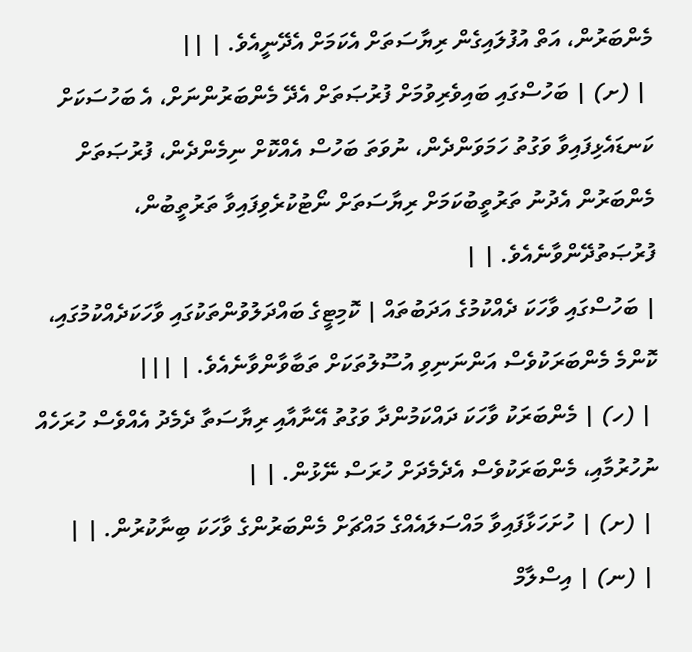މެންބަރުން، އަތް އުފުލައިގެން ރިޔާސަތަށް އެކަމަށް އެދޭނީއެވެ. | ||
 | (ށ) | ބަހުސްގައި ބައިވެރިވުމަށް ފުރުޞަތަށް އެދޭ މެންބަރުންނަށް، އެ ބަހުސަކަށް ކަނޑައެޅިފައިވާ ވަގުތު ހަމަވަންދެން، ނުވަތަ ބަހުސް އެއްކޮށް ނިމެންދެން، ފުރުޞަތަށް މެންބަރުން އެދުނު ތަރުތީބުކަމަށް ރިޔާސަތަށް ނޯޓުކުރެވިފައިވާ ތަރުތީބުން، ފުރުޞަތުދޭންވާނެއެވެ. | |
| ބަހުސްގައި ވާހަކަ ދެއްކުމުގެ އަދަބުތައް | ކޮމިޓީގެ ބައްދަލުވުންތަކުގައި ވާހަކަދެއްކުމުގައި، ކޮންމެ މެންބަރަކުވެސް އަންނަނިވި އުސޫލުތަކަށް ތަބާވާންވާނެއެވެ. | |||
 | (ހ) | މެންބަރަކު ވާހަކަ ދައްކަމުންދާ ވަގުތު އޭނާއާއި ރިޔާސަތާ ދެމެދު އެއްވެސް ހުރަހެއް ނުހުރުމާއި، މެންބަރަކުވެސް އެދެމެދަށް ހުރަސް ނޭޅުން. | |
 | (ށ) | ހުށަހަޅާފައިވާ މައްސަލައެއްގެ މައްޗަށް މެންބަރުންގެ ވާހަކަ ބިނާކުރުން. | |
 | (ނ) | އިސްލާމް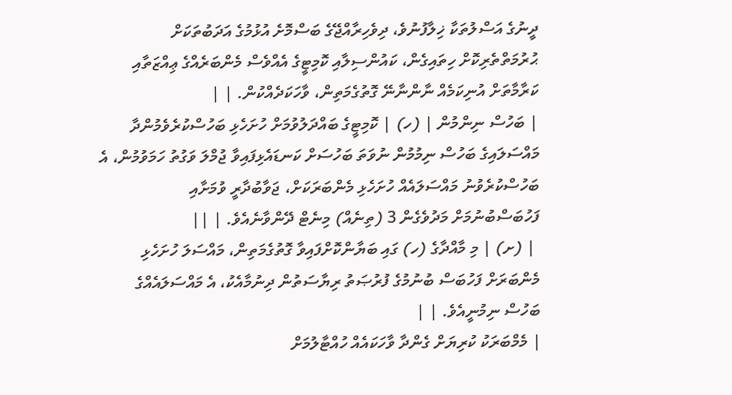ދީނުގެ އަސްލުތަކާ ޚިލާފުނުވެ، ދިވެހިރާއްޖޭގެ ބަސްމޮށެ އުޅުމުގެ އަދަބުތަކަށް ޙުރުމަތްތެރިކޮށް ހިތައިގެން، ކައުންސިލާއި ކޮމިޓީގެ އެއްވެސް މެންބަރެއްގެ ޢިއްޒަތާއި ކަރާމާތަށް އުނިކަމެއް ނާންނާނޭ ގޮތުގެމަތިން، ވާހަކަދެއްކުން. | |
| ބަހުސް ނިންމުން | (ހ) | ކޮމިޓީގެ ބައްދަލުވުމަށް ހުށަހެޅި ބަހުސްކުރެވެމުންދާ މައްސަލައިގެ ބަހުސް ނިމުމުން ނުވަތަ ބަހުސަށް ކަނޑައެޅިފައިވާ ޖުމްލަ ވަގުތު ހަމަވުމުން، އެ ބަހުސްކުރެވުނު މައްސަލައެއް ހުށަހެޅި މެންބަރަކަށް، ޖަވާބުދާރީ ވުމަށާއި ފަހުބަސްބުނުމަށް މަދުވެގެން 3 (ތިނެއް) މިނެޓް ދޭންވާނެއެވެ. | ||
 | (ށ) | މި މާއްދާގެ (ހ) ގައި ބަޔާންކޮށްފައިވާ ގޮތުގެމަތިން، މައްސަލަ ހުށަހެޅި މެންބަރަށް ފަހުބަސް ބުނުމުގެ ފުރުޞަތު ރިޔާސަތުން ދިނުމާއެކު، އެ މައްސަލައެއްގެ ބަހުސް ނިމުނީއެވެ. | |
| މެމްބަރަކު ކުރިޔަށް ގެންދާ ވާހަކައެއް ހުއްޓާލުމަށް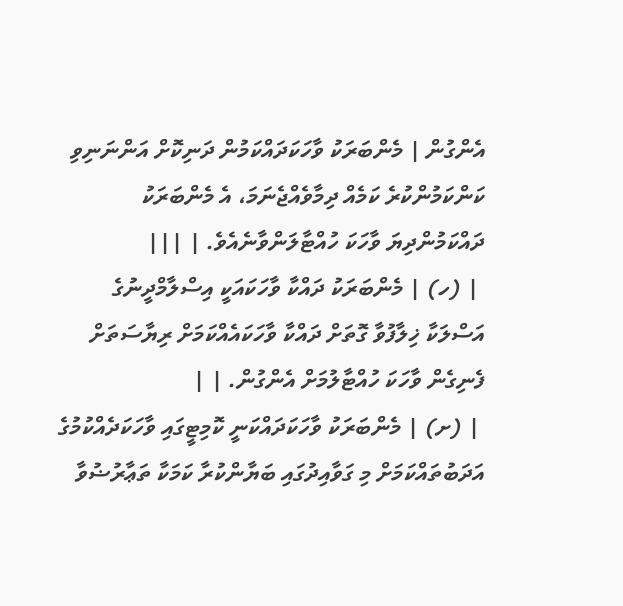އެންގުން | މެންބަރަކު ވާހަކަދައްކަމުން ދަނިކޮށް އަންނަނިވި ކަންކަމުންކުރެ ކަމެއް ދިމާވެއްޖެނަމަ، އެ މެންބަރަކު ދައްކަމުންދިޔަ ވާހަކަ ހުއްޓާލަންވާނެއެވެ. | |||
 | (ހ) | މެންބަރަކު ދައްކާ ވާހަކައަކީ އިސްލާމްދީނުގެ އަސްލަކާ ޚިލާފުވާ ގޮތަށް ދައްކާ ވާހަކައެއްކަމަށް ރިޔާސަތަށް ފެނިގެން ވާހަކަ ހުއްޓާލުމަށް އެންގުން. | |
 | (ށ) | މެންބަރަކު ވާހަކަދައްކަނީ ކޮމިޓީގައި ވާހަކަދެއްކުމުގެ އަދަބުތައްކަމަށް މި ގަވާއިދުގައި ބަޔާންކުރާ ކަމަކާ ތަޢާރުޟުވާ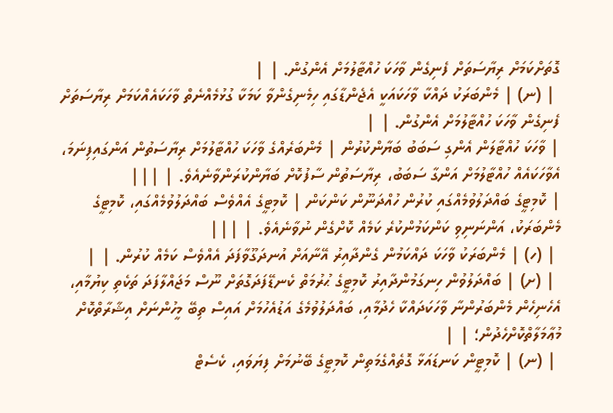ގޮތަށްކަމަށް ރިޔާސަތަށް ފެނިގެން ވާހަކަ ހުއްޓާލުމަށް އެންގުން. | |
 | (ނ) | މެންބަރަކު ދައްކާ ވާހަކައަކީ އެޖެންޑާގައި ހިމެނިގެންވާ ކަމަކާ ގުޅުމެއްނެތް ވާހަކައެއްކަމަށް ރިޔާސަތަށް ފެނިގެން ވާހަކަ ހުއްޓާލުމަށް އެންގުން. | |
| ވާހަކަ ހުއްޓާލަން އެންގި ސަބަބު ބަޔާންކުރުން | މެންބަރެއްގެ ވާހަކަ ހުއްޓާލުމަށް ރިޔާސަތުން އަންގައިފިނަމަ، އެވާހަކައެއް ހުއްޓާލުމަށް އަންގާ ސަބަބު، ރިޔާސަތުން ސާފުކޮށް ބަޔާންކުރަންވާނެއެވެ. | |||
| ކޮމިޓީގެ ބައްދަލުވުމެއްގައި ކުރުން ހުއްދަނޫން ކަންކަން | ކޮމިޓީގެ އެއްވެސް ބައްދަލުވުމެއްގައި، ކޮމިޓީގެ މެންބަރަކު، އަންނަނިވި ކަންކަމުންކުރެ ކަމެއް ކޮށްގެން ނުވާނެއެވެ. | |||
 | (ހ) | މެންބަރަކު ވާހަކަ ދައްކަމުން ގެންދާއިރު އޭނާއަށް އުނދަގޫވާފަދަ އެއްވެސް ކަމެއް ކުރުން. | |
 | (ށ) | ބައްދަލުވުން ހިނގަމުންދާއިރު ކޮމިޓީގެ ޙުރުމަތް ކެނޑޭފަދަގޮތަށް ނޫސް މަޖައްލާފަދަ ތަކެތި ކިޔުމާއި، އެހެނިހެން މެންބަރުންނާ ވާހަކަދައްކާ ހެދުމާއި، ބައްދަލުވުމެގެ އަޑުއެހުމަށް އައިސް ތިބޭ މީހުންނަށް އިޝާރާތްކޮށް މުޢާމަލާތްކޮށްހެދުން؛ | |
 | (ނ) | ކޮމިޓީން ކަނޑައަޅާ ގޮތެއްގެމަތިން ކޮމިޓީގެ ބޭނުމަށް ފިޔަވައި، ކެސެޓް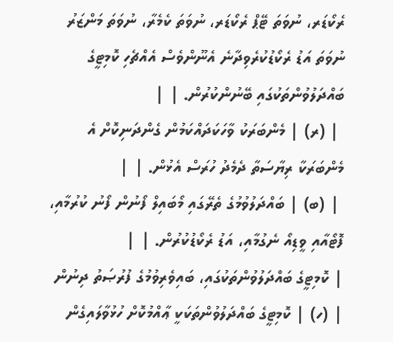ރެކޯޑަރ، ނުވަތަ ޓޭޕް ރެކޯޑަރ، ނުވަތަ ކެމެރާ، ނުވަތަ މަންޒަރު ނުވަތަ އަޑު ރެކޯޑުކުރެވިދާނެ އެނޫންވެސް އެއްޗެހި ކޮމިޓީގެ ބައްދަލުވުންތަކުގައި ބޭނުންކުރުން. | |
 | (ރ) | މެންބަރަކު ވާހަކަދައްކަމުން ގެންދަނިކޮށް އެ މެންބަރަކާ ރިޔާސަތާ ދެމެދު ހުރަސް އެޅުން. | |
 | (ބ) | ބައްދަލުވުމުގެ ތެރޭގައި މޯބައިލް ފޯނުން ފޯނު ކުރުމާއި، ފޮޓޯއާއި ވީޑިއޯ ނެގުމާއި، އަޑު ރެކޯޑުކުރުން. | |
| ކޮމިޓީގެ ބައްދަލުވުންތަކުގައި، ބައިވެރިވުމުގެ ފުރުޞަތު ދިނުން | (ހ) | ކޮމިޓީގެ ބައްދަލުވުންތަކަކީ ޢާއްމުކޮށް ހުޅުވާލައިގެން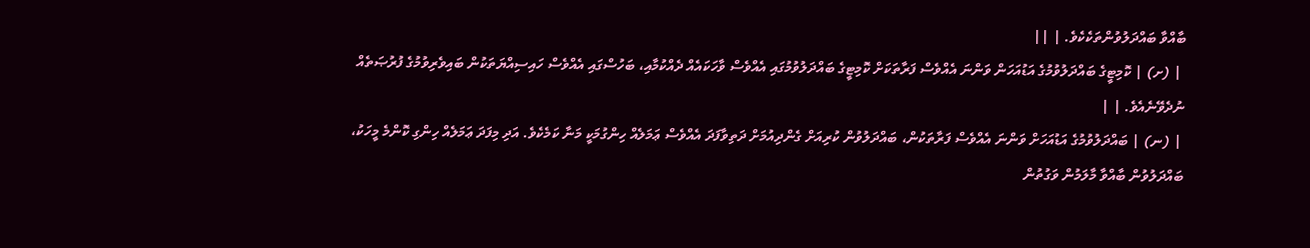ބާއްވާ ބައްދަލުވުންތަކެކެވެ. | ||
 | (ށ) | ކޮމިޓީގެ ބައްދަލުވުމުގެ އަޑުއަހަން ވަންނަ އެއްވެސް ފަރާތަކަށް ކޮމިޓީގެ ބައްދަލުވުމުގައި އެއްވެސް ވާހަކައެއް ދެއްކުމާއި، ބަހުސްގައި އެއްވެސް ހައިސިއްޔަތަކުން ބައިވެރިވުމުގެ ފުރުޞަތެއް ނުދެވޭނެއެވެ. | |
 | (ނ) | ބައްދަލުވުމުގެ އަޑުއަހަށް ވަންނަ އެއްވެސް ފަރާތަކުން، ބައްދަލުވުން ކުރިއަށް ގެންދިއުމަށް ދަތިވާފަދަ އެއްވެސް ޢަމަލެއް ހިންގުމަކީ މަނާ ކަމެކެވެ. އަދި މިފަދަ ޢަމަލެއް ހިންގި ކޮންމެ މީހަކު، ބައްދަލުވުން ބާއްވާ މާލަމުން ވަގުތުން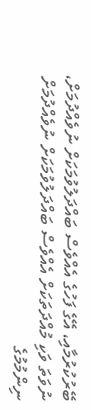ބޭރުކުރުމާއި، އޭގެ ފަހުގެ އެއްވެސް ބައްދަލުވުމަކަށް ނުވެއްދުމަށް، ނުވަތަ ވަކި މުއްދަތަކަށް އެއްވެސް ބައްދަލުވުމަކަށް ނުވެއްދުމަށް ނިންމުމުގެ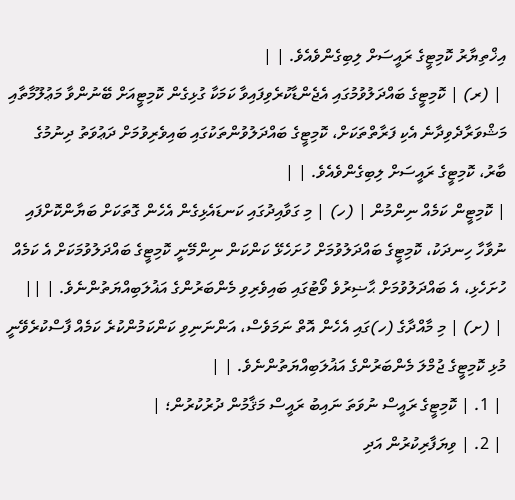އިޚްތިޔާރު ކޮމިޓީގެ ރައީސަށް ލިބިގެންވެއެވެ. | |
 | (ރ) | ކޮމިޓީގެ ބައްދަލުވުމުގައި އެޖެންޑާކުރެވިފައިވާ ކަމަކާ ގުޅިގެން ކޮމިޓީއަށް ބޭނުންވާ މަޢުލޫމާތާއި މަޝްވަރާދެވިދާނެ އެކި ފަރާތްތަކަށް، ކޮމިޓީގެ ބައްދަލުވުންތަކުގައި ބައިވެރިވުމަށް ދަޢުވަތު ދިނުމުގެ ބާރު، ކޮމިޓީގެ ރައީސަށް ލިބިގެންވެއެވެ. | |
| ކޮމިޓީން ކަމެއް ނިންމުން | (ހ) | މި ގަވާއިދުގައި ކަނޑައެޅިގެން އެހެން ގޮތަކަށް ބަޔާންކޮށްފައި ނުވާހާ ހިނދަކު، ކޮމިޓީގެ ބައްދަލުވުމަށް ހުށަހެޅޭ ކަންކަން ނިންމޭނީ ކޮމިޓީގެ ބައްދަލުވުމަކަށް އެ ކަމެއް ހުށަހެޅި، އެ ބައްދަލުވުމަށް ޙާޟިރުވެ ވޯޓުގައި ބައިވެރިވި މެންބަރުންގެ އަޣުލަބިއްޔަތުންނެވެ. | ||
 | (ށ) | މި މާއްދާގެ (ހ)ގައި އެހެން އޮތް ނަމަވެސް، އަންނަނިވި ކަންކަމުންކުރެ ކަމެއް ފާސްކުރެވޭނީ މުޅި ކޮމިޓީގެ ޖުމްލަ މެންބަރުންގެ އަޣުލަބިއްޔަތުންނެވެ. | |
 | 1. | ކޮމިޓީގެ ރައީސް ނުވަތަ ނައިބު ރައީސް މަޤާމުން ދުރުކުރުން؛ |
 | 2. | ވިޔަފާރިކުރުން އަދި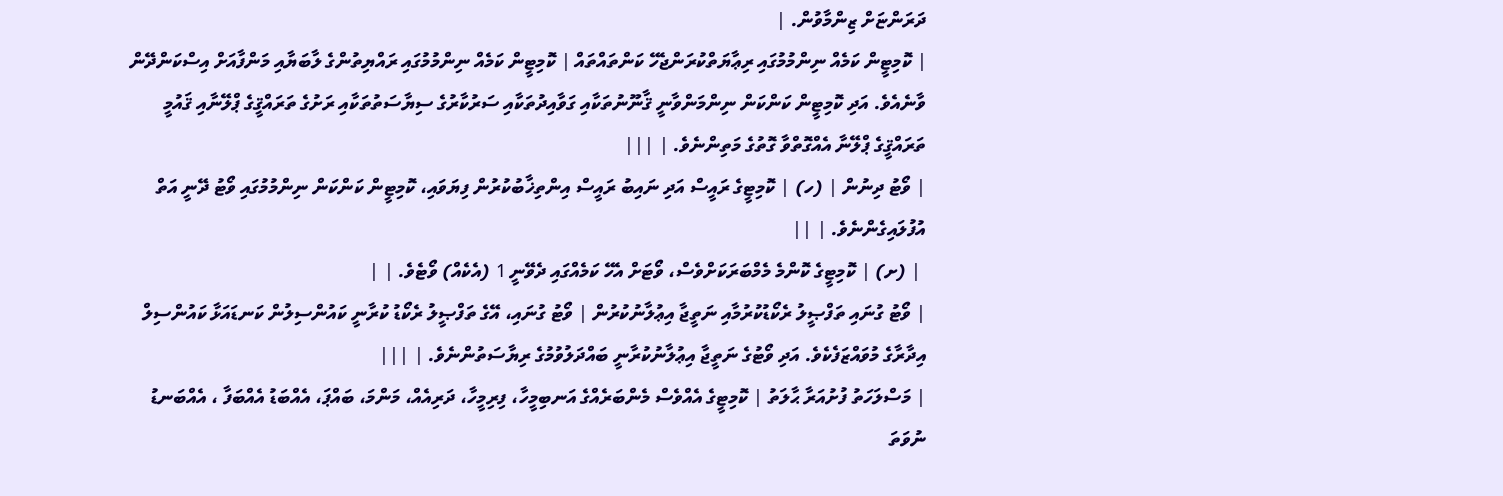ދަރަންޏަށް ޒިންމާވުން. |
| ކޮމިޓީން ކަމެއް ނިންމުމުގައި ރިޢާޔަތްކުރަންޖެހޭ ކަންތައްތައް | ކޮމިޓީން ކަމެއް ނިންމުމުގައި ރައްޔިތުންގެ ލާބަޔާއި މަންފާއަށް އިސްކަންދޭން ވާނެއެވެ. އަދި ކޮމިޓީން ކަންކަން ނިންމަންވާނީ ޤާނޫނުތަކާއި ގަވާއިދުތަކާއި ސަރުކާރުގެ ސިޔާސަތުތަކާއި ރަށުގެ ތަރައްޤީގެ ޕްލޭނާއި ޤައުމީ ތަރައްޤީގެ ޕްލޭނާ އެއްގޮތްވާ ގޮތުގެ މަތިންނެވެ. | |||
| ވޯޓު ދިނުން | (ހ) | ކޮމިޓީގެ ރައީސް އަދި ނައިބު ރައީސް އިންތިޚާބުކުރުން ފިޔަވައި، ކޮމިޓީން ކަންކަން ނިންމުމުގައި ވޯޓު ދޭނީ އަތް އުފުލައިގެންނެވެ. | ||
 | (ށ) | ކޮމިޓީގެ ކޮންމެ މެމްބަރަކަށްވެސް، ވޯޓަށް އެހޭ ކަމެއްގައި ދެވޭނީ 1 (އެކެއް) ވޯޓެވެ. | |
| ވޯޓު ގުނައި ތަފްޞީލު ރެކޯޑުކުރުމާއި ނަތީޖާ އިޢުލާނުކުރުން | ވޯޓު ގުނައި، އޭގެ ތަފްޞީލު ރެކޯޑު ކުރާނީ ކައުންސިލުން ކަނޑައަޅާ ކައުންސިލް އިދާރާގެ މުވައްޒަފެކެވެ. އަދި ވޯޓުގެ ނަތީޖާ އިޢުލާނުކުރާނީ ބައްދަލުވުމުގެ ރިޔާސަތުންނެވެ. | |||
| މަސްލަހަތު ފުށުއަރާ ޙާލަތު | ކޮމިޓީގެ އެއްވެސް މެންބަރެއްގެ އަނބިމީހާ، ފިރިމީހާ، ދަރިއެއް، މަންމަ، ބައްޕަ، އެއްބަޑު އެއްބަފާ ، އެއްބަނޑު ނުވަތަ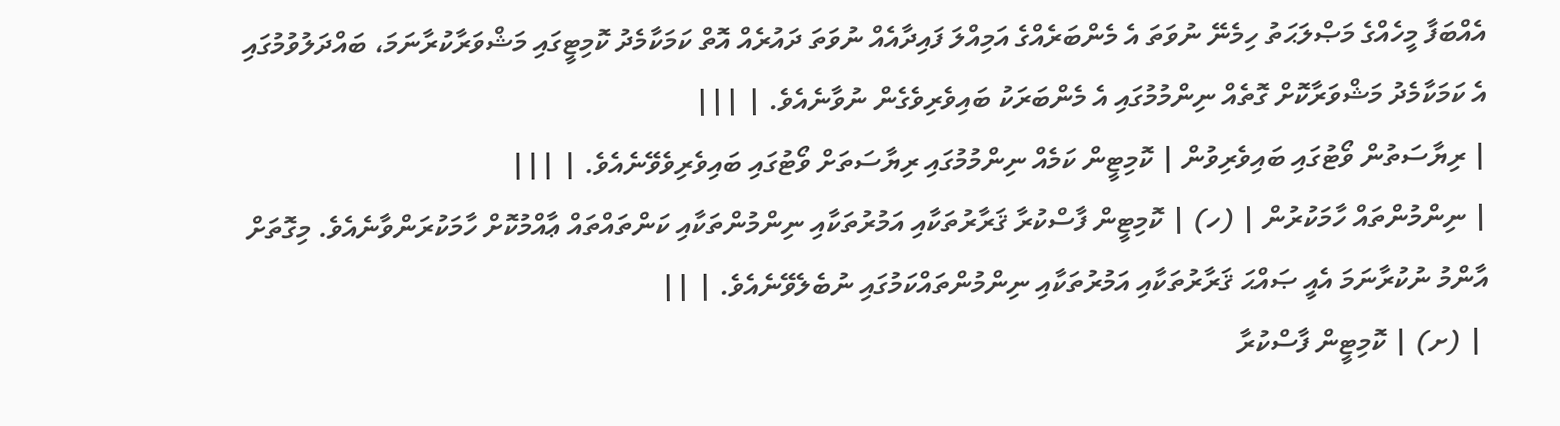އެއްބަފާ މީހެއްގެ މަޞްލަޙަތު ހިމެނޭ ނުވަތަ އެ މެންބަރެއްގެ އަމިއްލަ ފައިދާއެއް ނުވަތަ ދައުރެއް އޮތް ކަމަކާމެދު ކޮމިޓީގައި މަޝްވަރާކުރާނަމަ، ބައްދަލުވުމުގައި އެ ކަމަކާމެދު މަޝްވަރާކޮށް ގޮތެއް ނިންމުމުގައި އެ މެންބަރަކު ބައިވެރިވެގެން ނުވާނެއެވެ. | |||
| ރިޔާސަތުން ވޯޓުގައި ބައިވެރިވުން | ކޮމިޓީން ކަމެއް ނިންމުމުގައި ރިޔާސަތަށް ވޯޓުގައި ބައިވެރިވެވޭނެއެވެ. | |||
| ނިންމުންތައް ހާމަކުރުން | (ހ) | ކޮމިޓީން ފާސްކުރާ ޤަރާރުތަކާއި އަމުރުތަކާއި ނިންމުންތަކާއި ކަންތައްތައް ޢާއްމުކޮށް ހާމަކުރަންވާނެއެވެ. މިގޮތަށް އާންމު ނުކުރާނަމަ އެއީ ޞައްޙަ ޤަރާރުތަކާއި އަމުރުތަކާއި ނިންމުންތައްކަމުގައި ނުބެލެވޭނެއެވެ. | ||
 | (ށ) | ކޮމިޓީން ފާސްކުރާ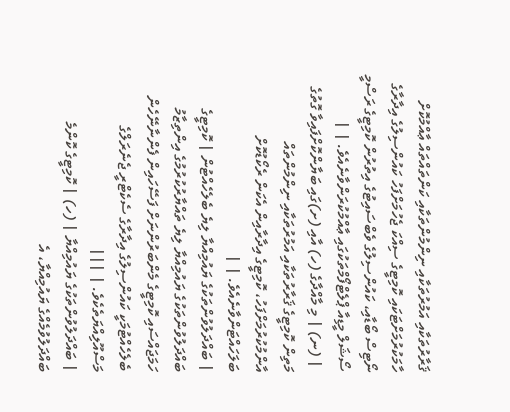ޤަރާރުތަކާއި އަމުރުތަކާއި ނިންމުންތަކާއި ކަންތައްތައް ޢާއްމުކޮށް ހާމަކުރުމަށްޓަކައި ކޮމިޓީގެ ސިއްކަ ޖެހުމަށްފަހު ކައުންސިލުގެ އިދާރާގެ ނޯޓިސް ބޯޑާއި، ކައުންސިލުގެ ވެބްސައިޓުގެ އިތުރުން ކޮމިޓީގެ ރަސްމީ ސޯޝަލް މީޑިއާ ޕްލެޓްފޯމްތަކުގައި ޢާއްމުކުރަންވާނެއެވެ. | |
 | (ނ) | މި މާއްދާގެ (ހ) އާއި (ށ)ގައި ބަޔާންކޮށްފައިވާ ގޮތުގެ މަތިން ކޮމިޓީގެ ޤަރާރުތަކާއި އަމުރުތަކާއި ނިންމުންތައް އާންމުކުރުމަށްފަހު، ކޮމިޓީގެ އިދާރާއިން އެކަން ރެކޯޑުކޮށް ބަލަހައްޓަންވާނެއެވެ. | |
| ބައްދަލުވުންތަކުގެ ޔައުމިއްޔާ ލިޔެ ބެލެހެއްޓުން | ކޮމިޓީގެ ބައްދަލުވުންތަކުގެ ޔައުމިއްޔާ ލިޔެ ތައްޔާރުކުރުމުގެ އިންތިޒާމު ހަމަޖައްސައި ކޮމިޓީގެ މެންބަރުންނަށް ފަސޭހައިން ފެންނާނޭހެން ބެލެހެއްޓުމަކީ ކައުންސިލުގެ އިދާރާގެ ސެކެޓްރީ ޖެނެރަލްގެ މަސްއޫލިއްޔަތެކެވެ. | |||
| ބައްދަލުވުންތަކުގެ ޔައުމިއްޔާ | (ހ) | ކޮމިޓީގެ ކޮންމެ ބައްދަލުވުމެއްގެ ޔައުމިއްޔާ، އެ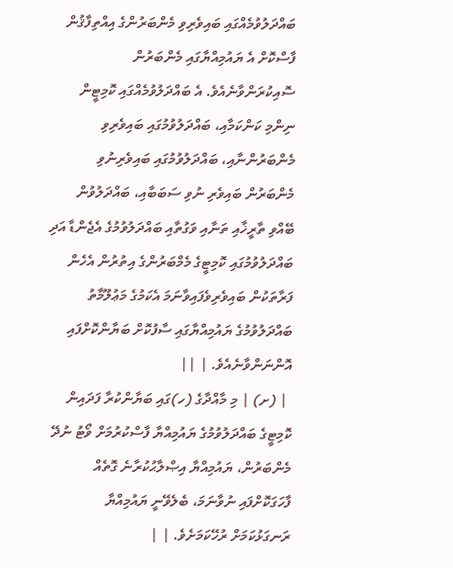ބައްދަލުވުމެއްގައި ބައިވެރިވި މެންބަރުންގެ އިއްތިފާޤުން ފާސްކޮށް އެ ޔައުމިއްޔާގައި މެންބަރުން ސޮއިކުރަންވާނެއެވެ. އެ ބައްދަލުވުމެއްގައި ކޮމިޓީން ނިންމި ކަންކަމާއި، ބައްދަލުވުމުގައި ބައިވެރިވި މެންބަރުންނާއި، ބައްދަލުވުމުގައި ބައިވެރިނުވި މެންބަރުން ބައިވެރި ނުވި ސަބަބާއި، ބައްދަލުވުން ބޭއްވި ތާރީޚާއި ތަނާއި ވަގުތާއި ބައްދަލުވުމުގެ އެޖެންޑާ އަދި ބައްދަލުވުމުގައި ކޮމިޓީގެ މެމްބަރުންގެ އިތުރުން އެހެން ފަރާތަކުން ބައިވެރިވެފައިވާނަމަ އެކަމުގެ މަޢުލޫމާތު ބައްދަލުވުމުގެ ޔައުމިއްޔާގައި ސާފުކޮށް ބަޔާންކޮށްފައި އޮންނަންވާނެއެވެ. | ||
 | (ށ) | މި މާއްދާގެ (ހ)ގައި ބަޔާންކުރާ ފަދައިން ކޮމިޓީގެ ބައްދަލުވުމުގެ ޔައުމިއްޔާ ފާސްކުރުމަށް ވޯޓު ނުދޭ މެންބަރުން، ޔައުމިއްޔާ އިޞްލާޙުކުރާނެ ގޮތެއް ފާހަގަކޮށްފައި ނުވާނަމަ، ބެލެވޭނީ ޔައުމިއްޔާ ރަނގަޅުކަމަށް ރުހޭކަމަށެވެ. | |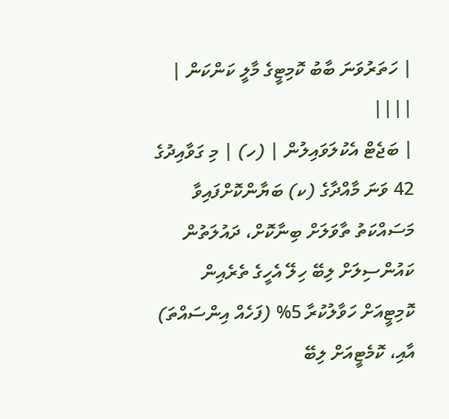| ހަތަރުވަނަ ބާބު ކޮމިޓީގެ މާލީ ކަންކަން | ||||
| ބަޖެޓް އެކުލަވައިލުން | (ހ) | މި ގަވާއިދުގެ 42 ވަނަ މާއްދާގެ (ކ) ބަޔާންކޮށްފައިވާ މަސައްކަތު ތާވަލަށް ބިނާކޮށް، ދައުލަތުން ކައުންސިލަށް ލިބޭ ހިލޭ އެހީގެ ތެރެއިން ކޮމިޓީއަށް ހަވާލުކުރާ 5% (ފަހެއް އިންސައްތަ) އާއި، ކޮމެޓީއަށް ލިބޭ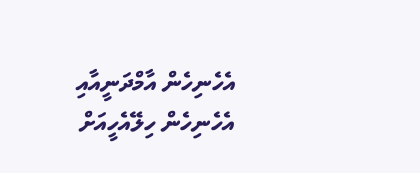އެހެނިހެން އާމްދަނީއާއި އެހެނިހެން ހިލޭއެހީއަށް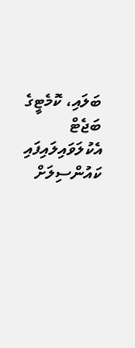ބަލައި، ކޮމެޓީގެ ބަޖެޓް އެކުލަވައިލައިފައި ކައުންސިލަށް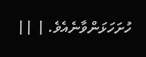ހުށަހަޅަންވާނެއެވެ. | ||